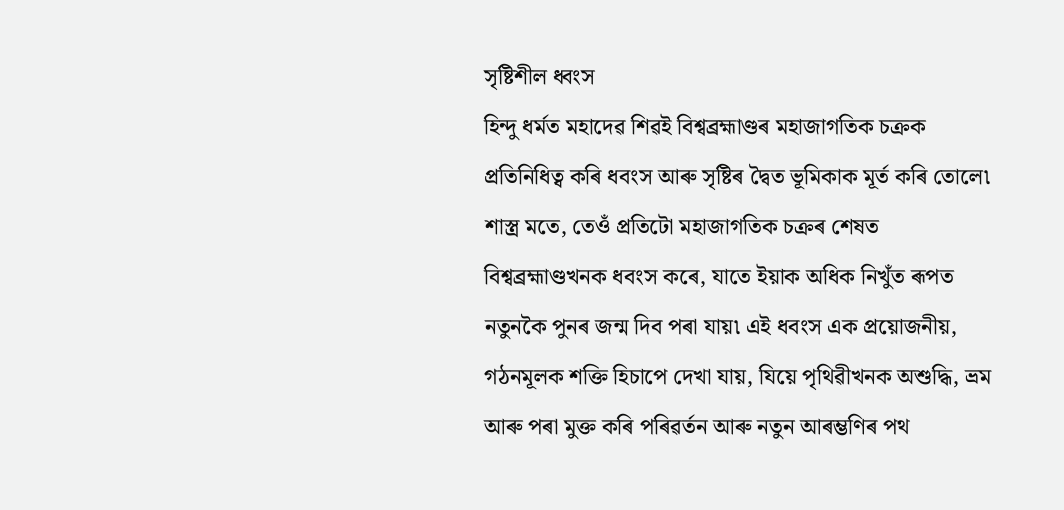সৃষ্টিশীল ধ্বংস
হিন্দু ধৰ্মত মহাদেৱ শিৱই বিশ্বব্ৰহ্মাণ্ডৰ মহাজাগতিক চক্ৰক প্ৰতিনিধিত্ব কৰি ধবংস আৰু সৃষ্টিৰ দ্বৈত ভূমিকাক মূৰ্ত কৰি তোলে৷ শাস্ত্ৰ মতে, তেওঁ প্ৰতিটো মহাজাগতিক চক্ৰৰ শেষত বিশ্বব্ৰহ্মাণ্ডখনক ধবংস কৰে, যাতে ইয়াক অধিক নিখুঁত ৰূপত নতুনকৈ পুনৰ জন্ম দিব পৰা যায়৷ এই ধবংস এক প্ৰয়োজনীয়, গঠনমূলক শক্তি হিচাপে দেখা যায়, যিয়ে পৃথিৱীখনক অশুদ্ধি, ভ্ৰম আৰু পৰা মুক্ত কৰি পৰিৱৰ্তন আৰু নতুন আৰম্ভণিৰ পথ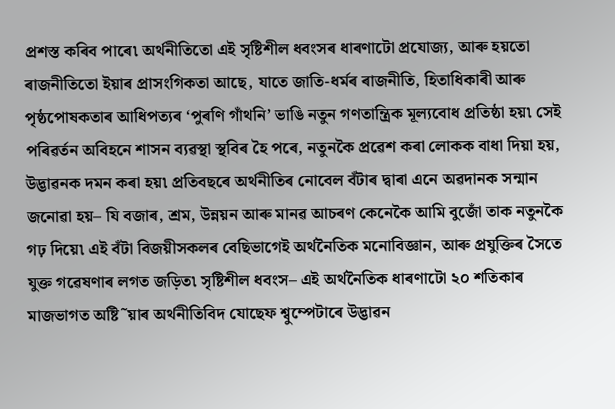প্ৰশস্ত কৰিব পাৰে৷ অৰ্থনীতিতো এই সৃষ্টিশীল ধবংসৰ ধাৰণাটো প্ৰযোজ্য, আৰু হয়তো ৰাজনীতিতো ইয়াৰ প্ৰাসংগিকতা আছে, যাতে জাতি-ধৰ্মৰ ৰাজনীতি, হিতাধিকাৰী আৰু পৃষ্ঠপোষকতাৰ আধিপত্যৰ ‘পুৰণি গাঁথনি’ ভাঙি নতুন গণতান্ত্ৰিক মূল্যবোধ প্ৰতিষ্ঠা হয়৷ সেই পৰিৱৰ্তন অবিহনে শাসন ব্যৱস্থা স্থবিৰ হৈ পৰে, নতুনকৈ প্ৰৱেশ কৰা লোকক বাধা দিয়া হয়, উদ্ভাৱনক দমন কৰা হয়৷ প্ৰতিবছৰে অৰ্থনীতিৰ নোবেল বঁটাৰ দ্বাৰা এনে অৱদানক সন্মান জনোৱা হয়– যি বজাৰ, শ্ৰম, উন্নয়ন আৰু মানৱ আচৰণ কেনেকৈ আমি বুজোঁ তাক নতুনকৈ গঢ় দিয়ে৷ এই বঁটা বিজয়ীসকলৰ বেছিভাগেই অৰ্থনৈতিক মনোবিজ্ঞান, আৰু প্ৰযুক্তিৰ সৈতে যুক্ত গৱেষণাৰ লগত জড়িত৷ সৃষ্টিশীল ধবংস– এই অৰ্থনৈতিক ধাৰণাটো ২০ শতিকাৰ মাজভাগত অষ্টি˜য়াৰ অৰ্থনীতিবিদ যোছেফ শ্বুম্পেটাৰে উদ্ভাৱন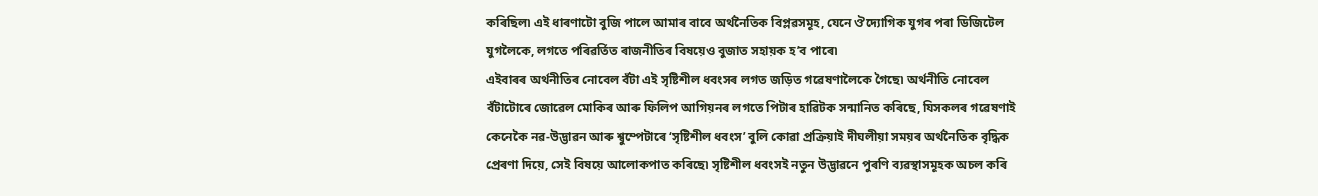কৰিছিল৷ এই ধাৰণাটো বুজি পালে আমাৰ বাবে অৰ্থনৈতিক বিপ্লৱসমূহ, যেনে ঔদ্যোগিক যুগৰ পৰা ডিজিটেল যুগলৈকে, লগতে পৰিৱৰ্তিত ৰাজনীতিৰ বিষয়েও বুজাত সহায়ক হ’ব পাৰে৷
এইবাৰৰ অৰ্থনীতিৰ নোবেল বঁটা এই সৃষ্টিশীল ধবংসৰ লগত জড়িত গৱেষণালৈকে গৈছে৷ অৰ্থনীতি নোবেল বঁটাটোৰে জোৱেল মোকিৰ আৰু ফিলিপ আগিয়নৰ লগতে পিটাৰ হাৱিটক সন্মানিত কৰিছে, যিসকলৰ গৱেষণাই কেনেকৈ নৱ-উদ্ভাৱন আৰু শ্বুম্পেটাৰে ‘সৃষ্টিশীল ধবংস’ বুলি কোৱা প্ৰক্ৰিয়াই দীঘলীয়া সময়ৰ অৰ্থনৈতিক বৃদ্ধিক প্ৰেৰণা দিয়ে, সেই বিষয়ে আলোকপাত কৰিছে৷ সৃষ্টিশীল ধবংসই নতুন উদ্ভাৱনে পুৰণি ব্যৱস্থাসমূহক অচল কৰি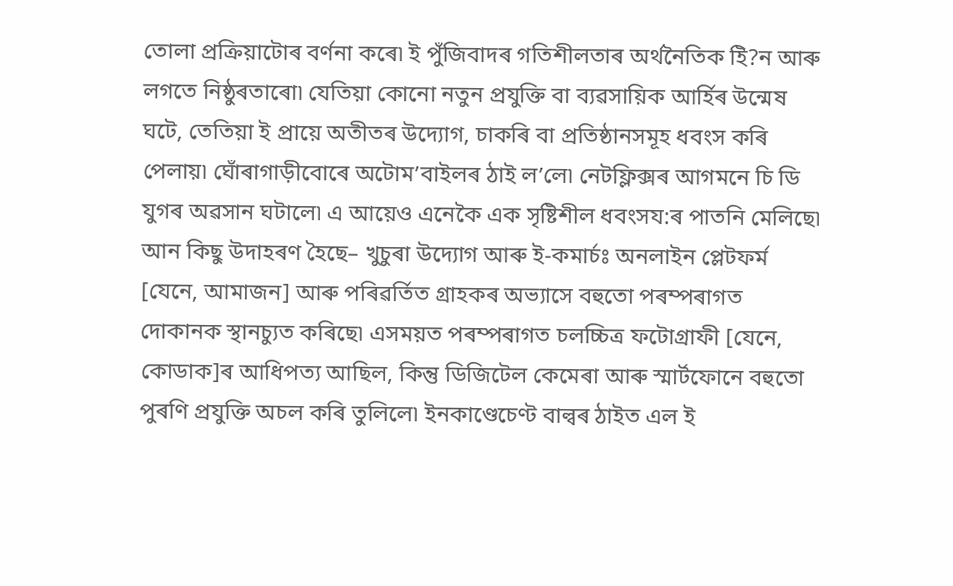তোলা প্ৰক্ৰিয়াটোৰ বৰ্ণনা কৰে৷ ই পুঁজিবাদৰ গতিশীলতাৰ অৰ্থনৈতিক ইি?ন আৰু লগতে নিষ্ঠুৰতাৰো৷ যেতিয়া কোনো নতুন প্ৰযুক্তি বা ব্যৱসায়িক আৰ্হিৰ উন্মেষ ঘটে, তেতিয়া ই প্ৰায়ে অতীতৰ উদ্যোগ, চাকৰি বা প্ৰতিষ্ঠানসমূহ ধবংস কৰি পেলায়৷ ঘোঁৰাগাড়ীবোৰে অটোম’বাইলৰ ঠাই ল’লে৷ নেটফ্লিক্সৰ আগমনে চি ডি যুগৰ অৱসান ঘটালে৷ এ আয়েও এনেকৈ এক সৃষ্টিশীল ধবংসয:ৰ পাতনি মেলিছে৷ আন কিছু উদাহৰণ হৈছে– খুচুৰা উদ্যোগ আৰু ই-কমাৰ্চঃ অনলাইন প্লেটফৰ্ম [যেনে, আমাজন] আৰু পৰিৱৰ্তিত গ্ৰাহকৰ অভ্যাসে বহুতো পৰম্পৰাগত দোকানক স্থানচ্যুত কৰিছে৷ এসময়ত পৰম্পৰাগত চলচ্চিত্ৰ ফটোগ্ৰাফী [যেনে, কোডাক]ৰ আধিপত্য আছিল, কিন্তু ডিজিটেল কেমেৰা আৰু স্মাৰ্টফোনে বহুতো পুৰণি প্ৰযুক্তি অচল কৰি তুলিলে৷ ইনকাণ্ডেচেণ্ট বাল্বৰ ঠাইত এল ই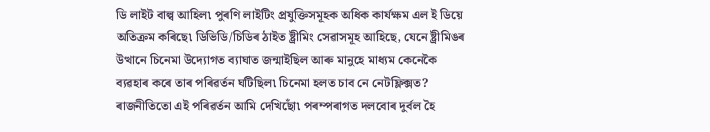ডি লাইট বাল্ব আহিল৷ পুৰণি লাইটিং প্ৰযুক্তিসমূহক অধিক কাৰ্যক্ষম এল ই ডিয়ে অতিক্ৰম কৰিছে৷ ডিভিডি/চিডিৰ ঠাইত ষ্ট্ৰীমিং সেৱাসমূহ আহিছে, যেনে ষ্ট্ৰীমিঙৰ উত্থানে চিনেমা উদ্যোগত ব্যাঘাত জন্মাইছিল আৰু মানুহে মাধ্যম কেনেকৈ ব্যৱহাৰ কৰে তাৰ পৰিৱৰ্তন ঘটিছিল৷ চিনেমা হলত চাব নে নেটফ্লিক্সত?
ৰাজনীতিতো এই পৰিৱৰ্তন আমি দেখিছোঁ৷ পৰম্পৰাগত দলবোৰ দুৰ্বল হৈ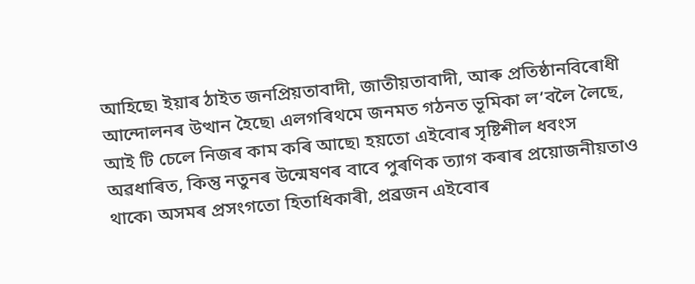আহিছে৷ ইয়াৰ ঠাইত জনপ্ৰিয়তাবাদী, জাতীয়তাবাদী, আৰু প্ৰতিষ্ঠানবিৰোধী আন্দোলনৰ উত্থান হৈছে৷ এলগৰিথমে জনমত গঠনত ভূমিকা ল’বলৈ লৈছে, আই টি চেলে নিজৰ কাম কৰি আছে৷ হয়তো এইবোৰ সৃষ্টিশীল ধবংস অৱধাৰিত, কিন্তু নতুনৰ উন্মেষণৰ বাবে পুৰণিক ত্যাগ কৰাৰ প্ৰয়োজনীয়তাও থাকে৷ অসমৰ প্ৰসংগতো হিতাধিকাৰী, প্ৰব্ৰজন এইবোৰ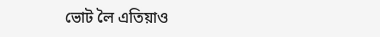ভোট লৈ এতিয়াও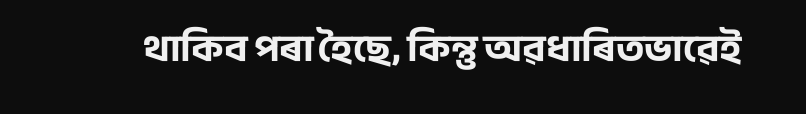থাকিব পৰা হৈছে, কিন্তু অৱধাৰিতভাৱেই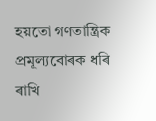হয়তো গণতান্ত্ৰিক প্ৰমূল্যবোৰক ধৰি ৰাখি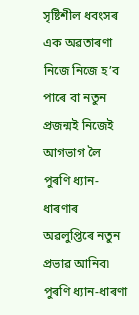সৃষ্টিশীল ধবংসৰ এক অৱতাৰণা নিজে নিজে হ’ব পাৰে বা নতুন প্ৰজন্মই নিজেই আগভাগ লৈ পুৰণি ধ্যান-ধাৰণাৰ অৱলুপ্তিৰে নতুন প্ৰভাৱ আনিব৷ পুৰণি ধ্যান-ধাৰণা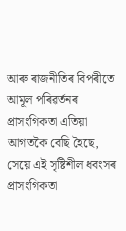আৰু ৰাজনীতিৰ বিপৰীতে আমূল পৰিৱৰ্তনৰ প্ৰাসংগিকতা এতিয়া আগতকৈ বেছি হৈছে, সেয়ে এই সৃষ্টিশীল ধবংসৰ প্ৰাসংগিকতা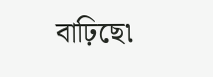বাঢ়িছে৷